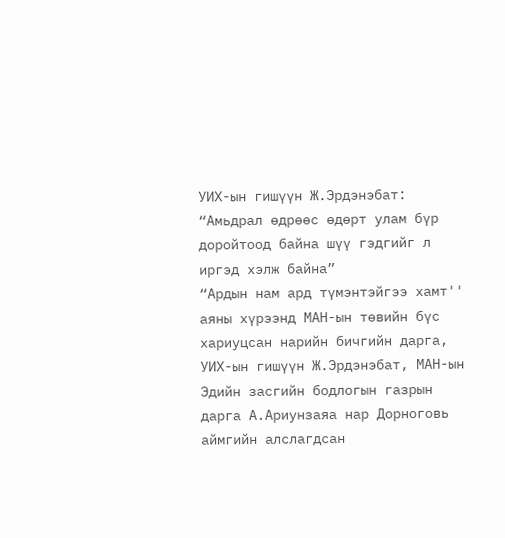УИХ-ын гишүүн Ж.Эрдэнэбат: “Амьдрал өдрөөс өдөрт улам бүр доройтоод байна шүү гэдгийг л иргэд хэлж байна”
“Ардын нам ард түмэнтэйгээ хамт'' аяны хүрээнд МАН-ын төвийн бүс хариуцсан нарийн бичгийн дарга, УИХ-ын гишүүн Ж.Эрдэнэбат, МАН-ын Эдийн засгийн бодлогын газрын дарга А.Ариунзаяа нар Дорноговь аймгийн алслагдсан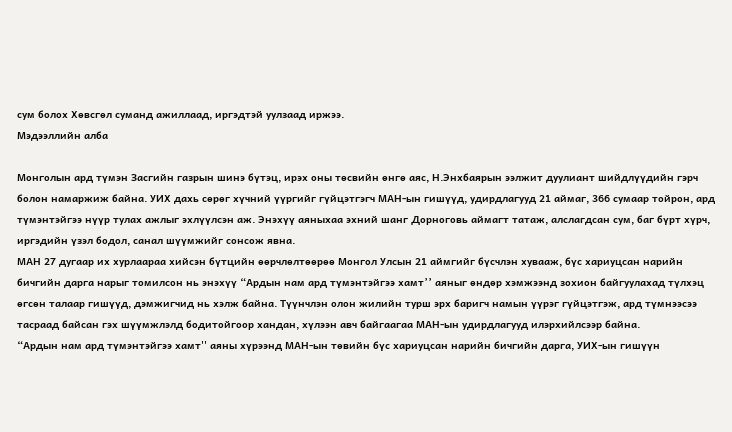сум болох Хөвсгөл суманд ажиллаад, иргэдтэй уулзаад иржээ.
Мэдээллийн алба

Монголын ард түмэн Засгийн газрын шинэ бүтэц, ирэх оны төсвийн өнгө аяс, Н.Энхбаярын ээлжит дуулиант шийдлүүдийн гэрч болон намаржиж байна. УИХ дахь сөрөг хүчний үүргийг гүйцэтгэгч МАН-ын гишүүд, удирдлагууд 21 аймаг, 366 сумаар тойрон, ард түмэнтэйгээ нүүр тулах ажлыг эхлүүлсэн аж. Энэхүү аяныхаа эхний шанг Дорноговь аймагт татаж, алслагдсан сум, баг бүрт хүрч, иргэдийн үзэл бодол, санал шүүмжийг сонсож явна.
МАН 27 дугаар их хурлаараа хийсэн бүтцийн өөрчлөлтөөрөө Монгол Улсын 21 аймгийг бүсчлэн хувааж, бүс хариуцсан нарийн бичгийн дарга нарыг томилсон нь энэхүү “Ардын нам ард түмэнтэйгээ хамт’’ аяныг өндөр хэмжээнд зохион байгуулахад түлхэц өгсөн талаар гишүүд, дэмжигчид нь хэлж байна. Түүнчлэн олон жилийн турш эрх баригч намын үүрэг гүйцэтгэж, ард түмнээсээ тасраад байсан гэх шүүмжлэлд бодитойгоор хандан, хүлээн авч байгаагаа МАН-ын удирдлагууд илэрхийлсээр байна.
“Ардын нам ард түмэнтэйгээ хамт'' аяны хүрээнд МАН-ын төвийн бүс хариуцсан нарийн бичгийн дарга, УИХ-ын гишүүн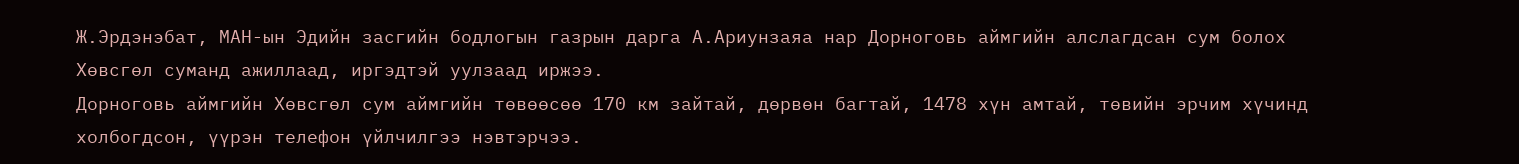Ж.Эрдэнэбат, МАН-ын Эдийн засгийн бодлогын газрын дарга А.Ариунзаяа нар Дорноговь аймгийн алслагдсан сум болох Хөвсгөл суманд ажиллаад, иргэдтэй уулзаад иржээ.
Дорноговь аймгийн Хөвсгөл сум аймгийн төвөөсөө 170 км зайтай, дөрвөн багтай, 1478 хүн амтай, төвийн эрчим хүчинд холбогдсон, үүрэн телефон үйлчилгээ нэвтэрчээ.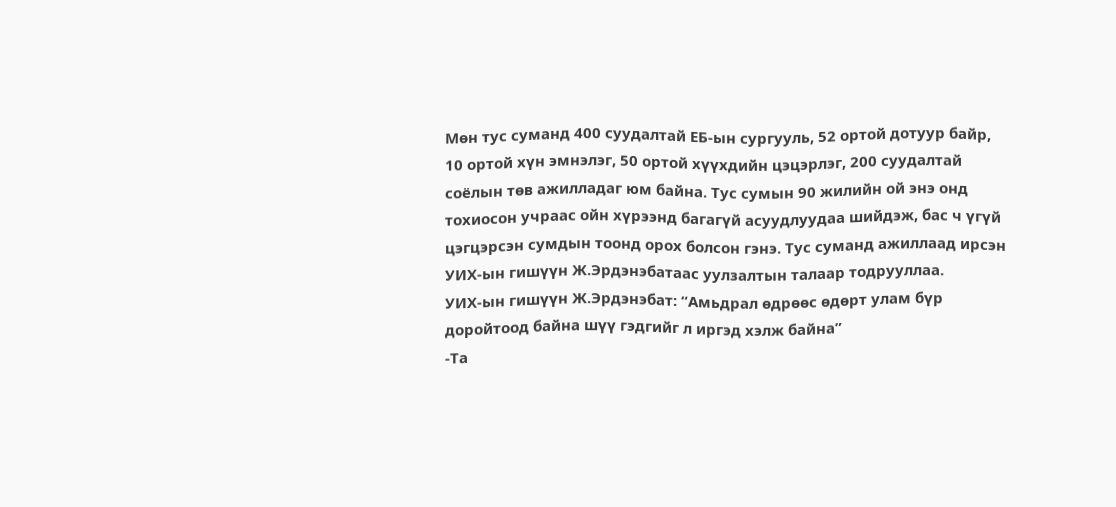Мөн тус суманд 400 суудалтай ЕБ-ын сургууль, 52 ортой дотуур байр, 10 ортой хүн эмнэлэг, 50 ортой хүүхдийн цэцэрлэг, 200 суудалтай соёлын төв ажилладаг юм байна. Тус сумын 90 жилийн ой энэ онд тохиосон учраас ойн хүрээнд багагүй асуудлуудаа шийдэж, бас ч үгүй цэгцэрсэн сумдын тоонд орох болсон гэнэ. Тус суманд ажиллаад ирсэн УИХ-ын гишүүн Ж.Эрдэнэбатаас уулзалтын талаар тодрууллаа.
УИХ-ын гишүүн Ж.Эрдэнэбат: “Амьдрал өдрөөс өдөрт улам бүр доройтоод байна шүү гэдгийг л иргэд хэлж байна”
-Та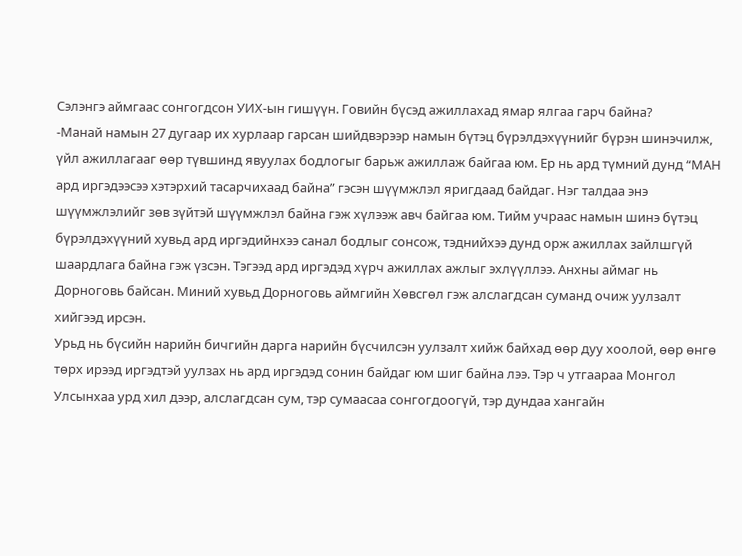Сэлэнгэ аймгаас сонгогдсон УИХ-ын гишүүн. Говийн бүсэд ажиллахад ямар ялгаа гарч байна?
-Манай намын 27 дугаар их хурлаар гарсан шийдвэрээр намын бүтэц бүрэлдэхүүнийг бүрэн шинэчилж, үйл ажиллагааг өөр түвшинд явуулах бодлогыг барьж ажиллаж байгаа юм. Ер нь ард түмний дунд “МАН ард иргэдээсээ хэтэрхий тасарчихаад байна” гэсэн шүүмжлэл яригдаад байдаг. Нэг талдаа энэ шүүмжлэлийг зөв зүйтэй шүүмжлэл байна гэж хүлээж авч байгаа юм. Тийм учраас намын шинэ бүтэц бүрэлдэхүүний хувьд ард иргэдийнхээ санал бодлыг сонсож, тэднийхээ дунд орж ажиллах зайлшгүй шаардлага байна гэж үзсэн. Тэгээд ард иргэдэд хүрч ажиллах ажлыг эхлүүллээ. Анхны аймаг нь Дорноговь байсан. Миний хувьд Дорноговь аймгийн Хөвсгөл гэж алслагдсан суманд очиж уулзалт хийгээд ирсэн.
Урьд нь бүсийн нарийн бичгийн дарга нарийн бүсчилсэн уулзалт хийж байхад өөр дуу хоолой, өөр өнгө төрх ирээд иргэдтэй уулзах нь ард иргэдэд сонин байдаг юм шиг байна лээ. Тэр ч утгаараа Монгол Улсынхаа урд хил дээр, алслагдсан сум, тэр сумаасаа сонгогдоогүй, тэр дундаа хангайн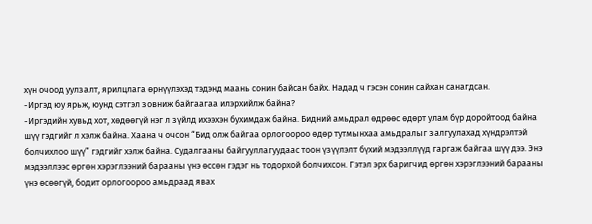хүн очоод уулзалт, ярилцлага өрнүүлэхэд тэдэнд маань сонин байсан байх. Надад ч гэсэн сонин сайхан санагдсан.
-Иргэд юу ярьж, юунд сэтгэл зовниж байгаагаа илэрхийлж байна?
-Иргэдийн хувьд хот, хөдөөгүй нэг л зүйлд ихээхэн бухимдаж байна. Бидний амьдрал өдрөөс өдөрт улам бүр доройтоод байна шүү гэдгийг л хэлж байна. Хаана ч очсон “Бид олж байгаа орлогоороо өдөр тутмынхаа амьдралыг залгуулахад хүндрэлтэй болчихлоо шүү” гэдгийг хэлж байна. Судалгааны байгууллагуудаас тоон үзүүлэлт бүхий мэдээллүүд гаргаж байгаа шүү дээ. Энэ мэдээллээс өргөн хэрэглээний барааны үнэ өссөн гэдэг нь тодорхой болчихсон. Гэтэл эрх баригчид өргөн хэрэглээний барааны үнэ өсөөгүй, бодит орлогоороо амьдраад явах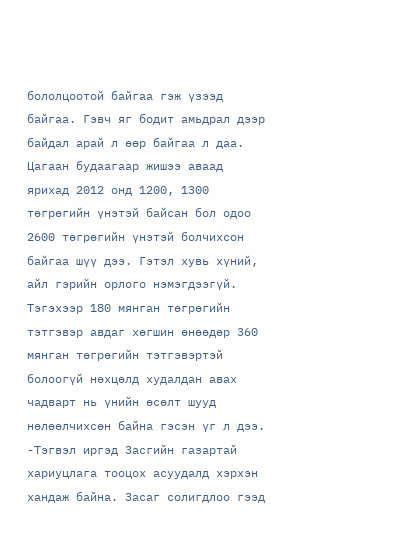бололцоотой байгаа гэж үзээд байгаа. Гэвч яг бодит амьдрал дээр байдал арай л өөр байгаа л даа. Цагаан будаагаар жишээ аваад ярихад 2012 онд 1200, 1300 төгрөгийн үнэтэй байсан бол одоо 2600 төгрөгийн үнэтэй болчихсон байгаа шүү дээ. Гэтэл хувь хүний, айл гэрийн орлого нэмэгдээгүй. Тэгэхээр 180 мянган төгрөгийн тэтгэвэр авдаг хөгшин өнөөдөр 360 мянган төгрөгийн тэтгэвэртэй болоогүй нөхцөлд худалдан авах чадварт нь үнийн өсөлт шууд нөлөөлчихсөн байна гэсэн үг л дээ.
-Тэгвэл иргэд Засгийн газартай хариуцлага тооцох асуудалд хэрхэн хандаж байна. Засаг солигдлоо гээд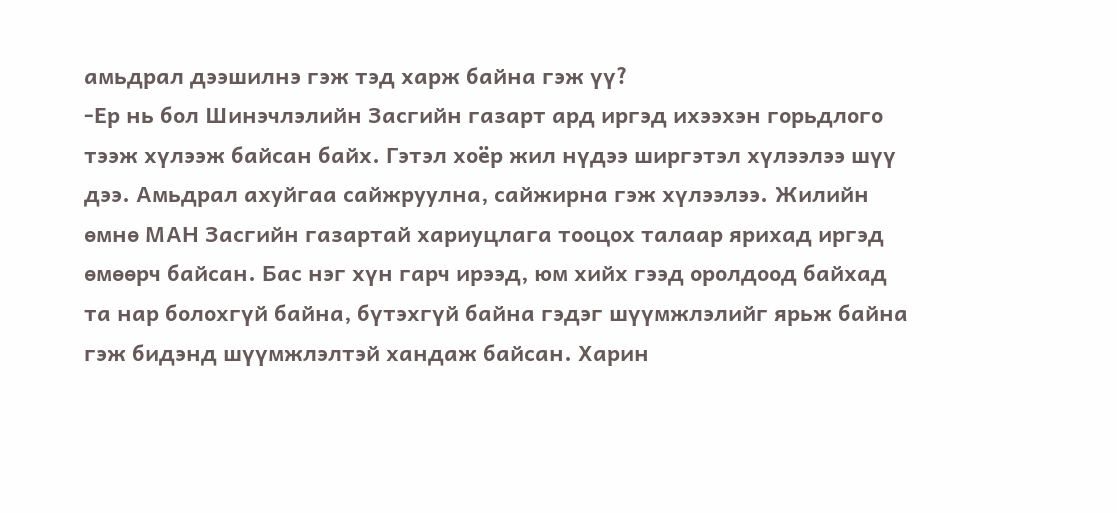амьдрал дээшилнэ гэж тэд харж байна гэж үү?
-Ер нь бол Шинэчлэлийн Засгийн газарт ард иргэд ихээхэн горьдлого тээж хүлээж байсан байх. Гэтэл хоёр жил нүдээ ширгэтэл хүлээлээ шүү дээ. Амьдрал ахуйгаа сайжруулна, сайжирна гэж хүлээлээ. Жилийн өмнө МАН Засгийн газартай хариуцлага тооцох талаар ярихад иргэд өмөөрч байсан. Бас нэг хүн гарч ирээд, юм хийх гээд оролдоод байхад та нар болохгүй байна, бүтэхгүй байна гэдэг шүүмжлэлийг ярьж байна гэж бидэнд шүүмжлэлтэй хандаж байсан. Харин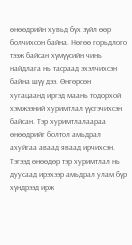өнөөдрийн хувьд бүх зүйл өөр болчихсон байна. Нөгөө горьдлого тээж байсан хүмүүсийн чинь найдлага нь тасраад эхэлчихсэн байна шүү дээ. Өнгөрсөн хугацаанд иргэд маань тодорхой хэмжээний хуримтлал үүсгэчихсэн байсан. Тэр хуримтлалаараа өнөөдрийг болтол амьдрал ахуйгаа аваад яваад ирчихсэн. Тэгээд өнөөдөр тэр хуримтлал нь дуусаад ирэхээр амьдрал улам бүр хүндрээд ирж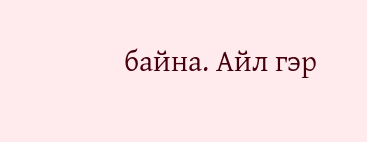байна. Айл гэр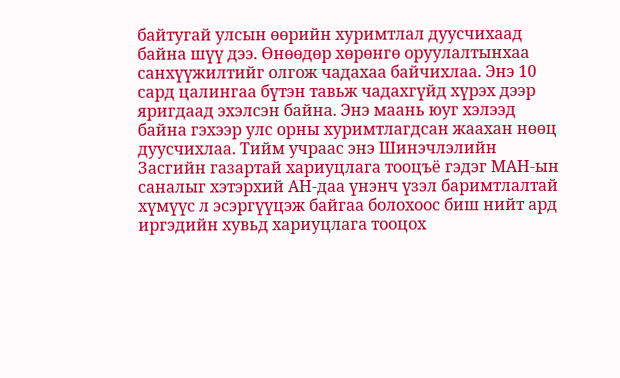байтугай улсын өөрийн хуримтлал дуусчихаад байна шүү дээ. Өнөөдөр хөрөнгө оруулалтынхаа санхүүжилтийг олгож чадахаа байчихлаа. Энэ 10 сард цалингаа бүтэн тавьж чадахгүйд хүрэх дээр яригдаад эхэлсэн байна. Энэ маань юуг хэлээд байна гэхээр улс орны хуримтлагдсан жаахан нөөц дуусчихлаа. Тийм учраас энэ Шинэчлэлийн Засгийн газартай хариуцлага тооцъё гэдэг МАН-ын саналыг хэтэрхий АН-даа үнэнч үзэл баримтлалтай хүмүүс л эсэргүүцэж байгаа болохоос биш нийт ард иргэдийн хувьд хариуцлага тооцох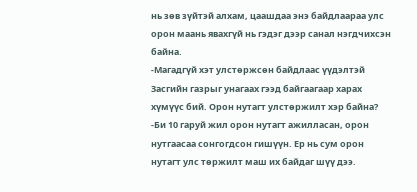нь зөв зүйтэй алхам, цаашдаа энэ байдлаараа улс орон маань явахгүй нь гэдэг дээр санал нэгдчихсэн байна.
-Магадгүй хэт улстөржсөн байдлаас үүдэлтэй Засгийн газрыг унагаах гээд байгаагаар харах хүмүүс бий. Орон нутагт улстөржилт хэр байна?
-Би 10 гаруй жил орон нутагт ажилласан, орон нутгаасаа сонгогдсон гишүүн. Ер нь сум орон нутагт улс төржилт маш их байдаг шүү дээ.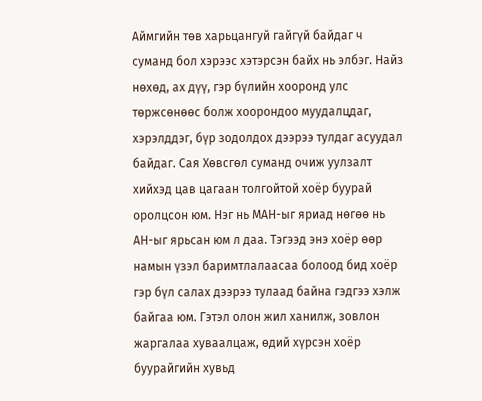Аймгийн төв харьцангуй гайгүй байдаг ч суманд бол хэрээс хэтэрсэн байх нь элбэг. Найз нөхөд, ах дүү, гэр бүлийн хооронд улс төржсөнөөс болж хоорондоо муудалцдаг, хэрэлддэг, бүр зодолдох дээрээ тулдаг асуудал байдаг. Сая Хөвсгөл суманд очиж уулзалт хийхэд цав цагаан толгойтой хоёр буурай оролцсон юм. Нэг нь МАН-ыг яриад нөгөө нь АН-ыг ярьсан юм л даа. Тэгээд энэ хоёр өөр намын үзэл баримтлалаасаа болоод бид хоёр гэр бүл салах дээрээ тулаад байна гэдгээ хэлж байгаа юм. Гэтэл олон жил ханилж, зовлон жаргалаа хуваалцаж, өдий хүрсэн хоёр буурайгийн хувьд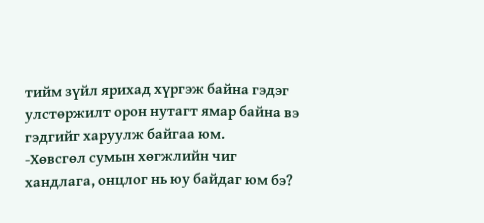тийм зүйл ярихад хүргэж байна гэдэг улстөржилт орон нутагт ямар байна вэ гэдгийг харуулж байгаа юм.
-Хөвсгөл сумын хөгжлийн чиг хандлага, онцлог нь юу байдаг юм бэ?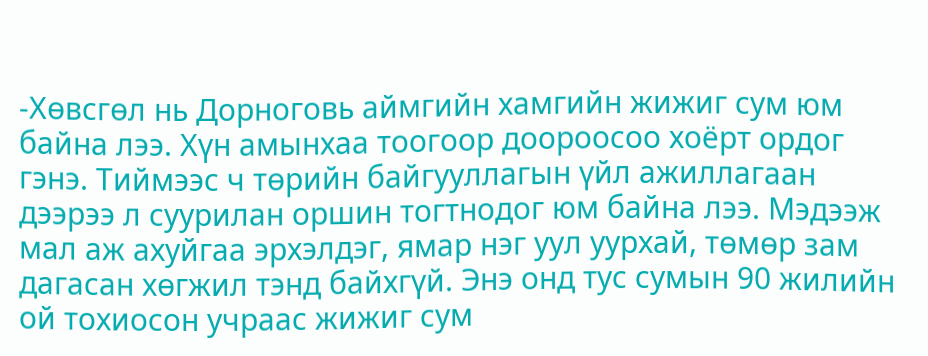-Хөвсгөл нь Дорноговь аймгийн хамгийн жижиг сум юм байна лээ. Хүн амынхаа тоогоор доороосоо хоёрт ордог гэнэ. Тиймээс ч төрийн байгууллагын үйл ажиллагаан дээрээ л суурилан оршин тогтнодог юм байна лээ. Мэдээж мал аж ахуйгаа эрхэлдэг, ямар нэг уул уурхай, төмөр зам дагасан хөгжил тэнд байхгүй. Энэ онд тус сумын 90 жилийн ой тохиосон учраас жижиг сум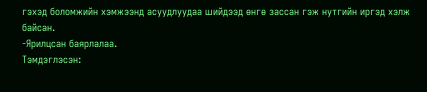гэхэд боломжийн хэмжээнд асуудлуудаа шийдээд өнгө зассан гэж нутгийн иргэд хэлж байсан.
-Ярилцсан баярлалаа.
Тэмдэглэсэн: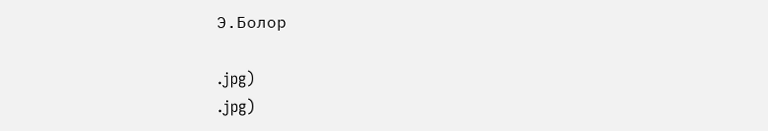Э.Болор

.jpg)
.jpg)